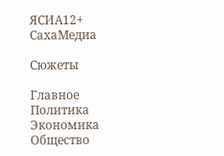ЯСИА12+ СахаМедиа

Сюжеты

Главное Политика Экономика Общество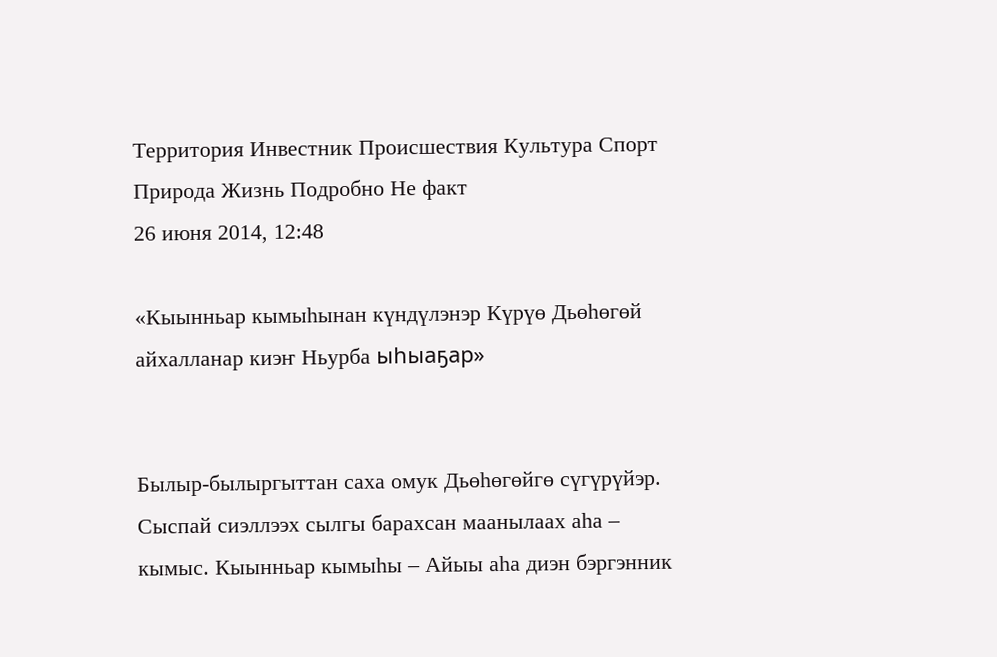Территория Инвестник Происшествия Культура Спорт Природа Жизнь Подробно Не факт
26 июня 2014, 12:48

«Кыынньар кымыһынан күндүлэнэр Күрүө Дьөһөгөй айхалланар киэҥ Ньурба ыһыаҕар»


Былыр-былыргыттан саха омук Дьөһөгөйгө сүгүрүйэр. Сыспай сиэллээх сылгы барахсан маанылаах аһа – кымыс. Кыынньар кымыһы – Айыы аһа диэн бэргэнник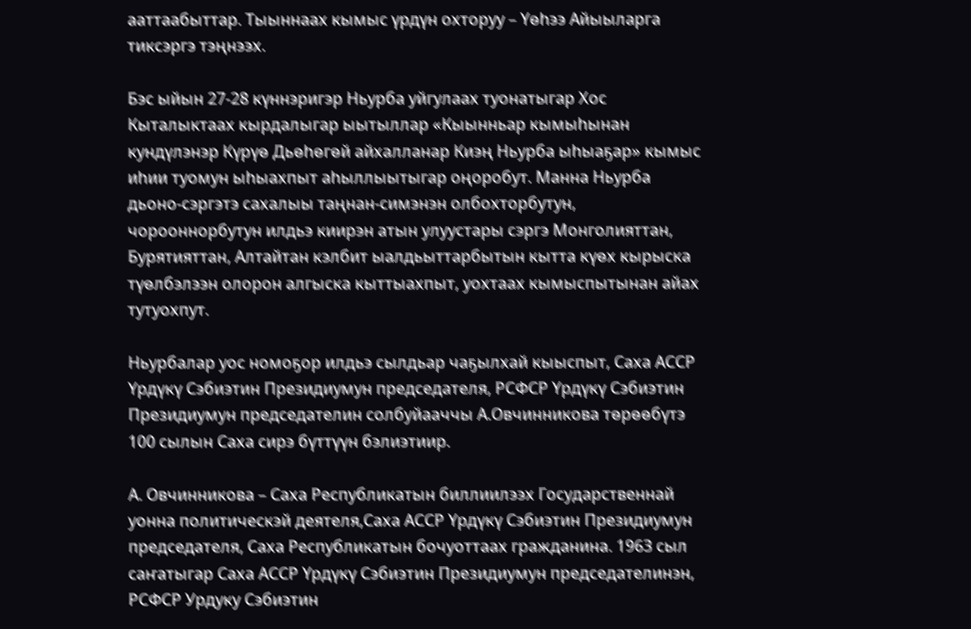ааттаабыттар. Тыыннаах кымыс үрдүн охторуу – Yөһээ Айыыларга тиксэргэ тэңнээх.

Бэс ыйын 27-28 күннэригэр Ньурба уйгулаах туонатыгар Хос Кыталыктаах кырдалыгар ыытыллар «Кыынньар кымыһынан кундүлэнэр Күрүө Дьөһөгөй айхалланар Киэң Ньурба ыһыаҕар» кымыс иһии туомун ыһыахпыт аһыллыытыгар оңоробут. Манна Ньурба дьоно-сэргэтэ сахалыы таңнан-симэнэн олбохторбутун, чорооннорбутун илдьэ киирэн атын улуустары сэргэ Монголияттан, Бурятияттан, Алтайтан кэлбит ыалдьыттарбытын кытта күөх кырыска түөлбэлээн олорон алгыска кыттыахпыт, уохтаах кымыспытынан айах тутуохпут.

Ньурбалар уос номоҕор илдьэ сылдьар чаҕылхай кыыспыт, Саха АССР Yрдүкү Сэбиэтин Президиумун председателя, РСФСР Yрдүкү Сэбиэтин Президиумун председателин солбуйааччы А.Овчинникова төрөөбүтэ 100 сылын Саха сирэ бүттүүн бэлиэтиир.

А. Овчинникова – Саха Республикатын биллиилээх Государственнай уонна политическэй деятеля,Саха АССР Үрдүкү Сэбиэтин Президиумун председателя, Саха Республикатын бочуоттаах гражданина. 1963 сыл саҥатыгар Саха АССР Үрдүкү Сэбиэтин Президиумун председателинэн, РСФСР Урдуку Сэбиэтин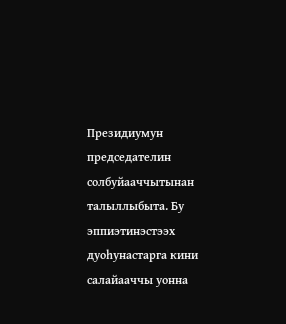Президиумун председателин солбуйааччытынан талыллыбыта. Бу эппиэтинэстээх дуоһунастарга кини салайааччы уонна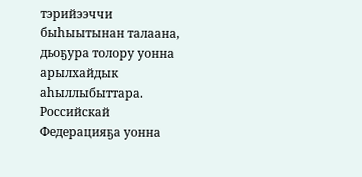тэрийээччи быһыытынан талаана, дьоҕура толору уонна арылхайдык аһыллыбыттара. Российскай Федерацияҕа уонна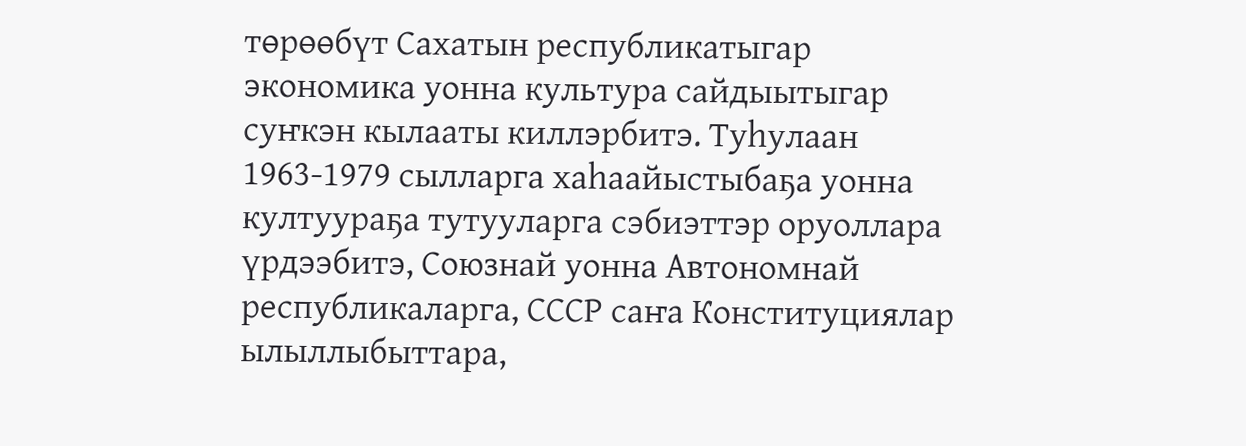төрөөбүт Сахатын республикатыгар экономика уонна культура сайдыытыгар суҥкэн кылааты киллэрбитэ. Туһулаан 1963-1979 сылларга хаһаайыстыбаҕа уонна култуураҕа тутууларга сэбиэттэр оруоллара үрдээбитэ, Союзнай уонна Автономнай республикаларга, СССР саҥа Конституциялар ылыллыбыттара,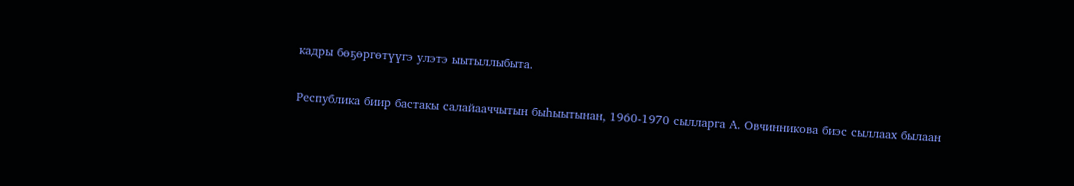кадры бөҕөргөтүүгэ улэтэ ыытыллыбыта.

Республика биир бастакы салайааччытын быһыытынан, 1960-1970 сылларга А. Овчинникова биэс сыллаах былаан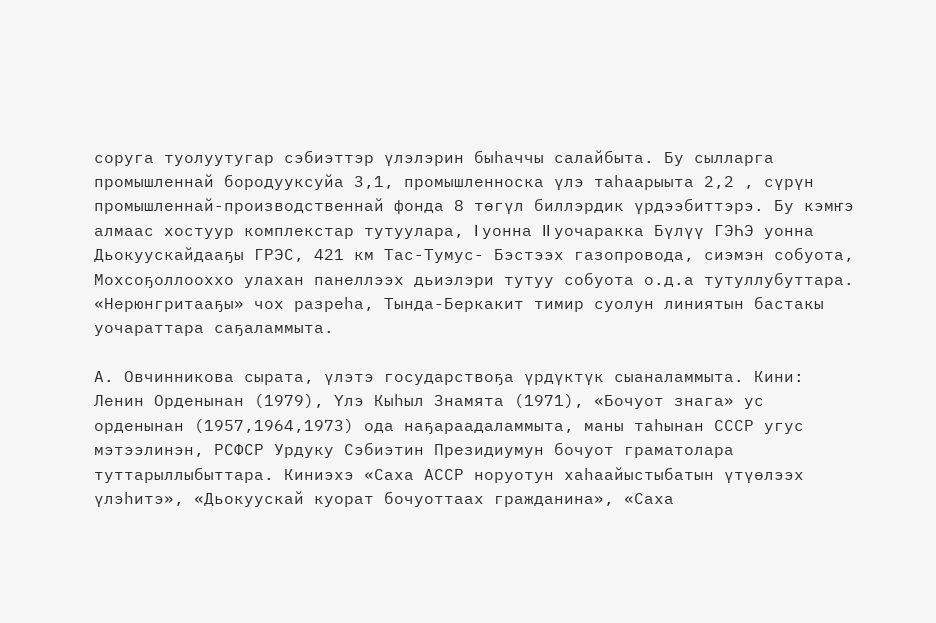соруга туолуутугар сэбиэттэр үлэлэрин быһаччы салайбыта. Бу сылларга промышленнай бородууксуйа 3,1, промышленноска үлэ таһаарыыта 2,2 , сүрүн промышленнай-производственнай фонда 8 төгүл биллэрдик үрдээбиттэрэ. Бу кэмҥэ алмаас хостуур комплекстар тутуулара, I уонна II уочаракка Бүлүү ГЭҺЭ уонна Дьокуускайдааҕы ГРЭС, 421 км Тас-Тумус- Бэстээх газопровода, сиэмэн собуота, Мохсоҕоллооххо улахан панеллээх дьиэлэри тутуу собуота о.д.а тутуллубуттара. «Нерюнгритааҕы» чох разреһа, Тында-Беркакит тимир суолун линиятын бастакы уочараттара саҕаламмыта.

А. Овчинникова сырата, үлэтэ государствоҕа үрдүктүк сыаналаммыта. Кини: Ленин Орденынан (1979), Үлэ Кыһыл Знамята (1971), «Бочуот знага» ус орденынан (1957,1964,1973) ода наҕараадаламмыта, маны таһынан СССР угус мэтээлинэн, РСФСР Урдуку Сэбиэтин Президиумун бочуот граматолара туттарыллыбыттара. Киниэхэ «Саха АССР норуотун хаһаайыстыбатын үтүөлээх үлэһитэ», «Дьокуускай куорат бочуоттаах гражданина», «Саха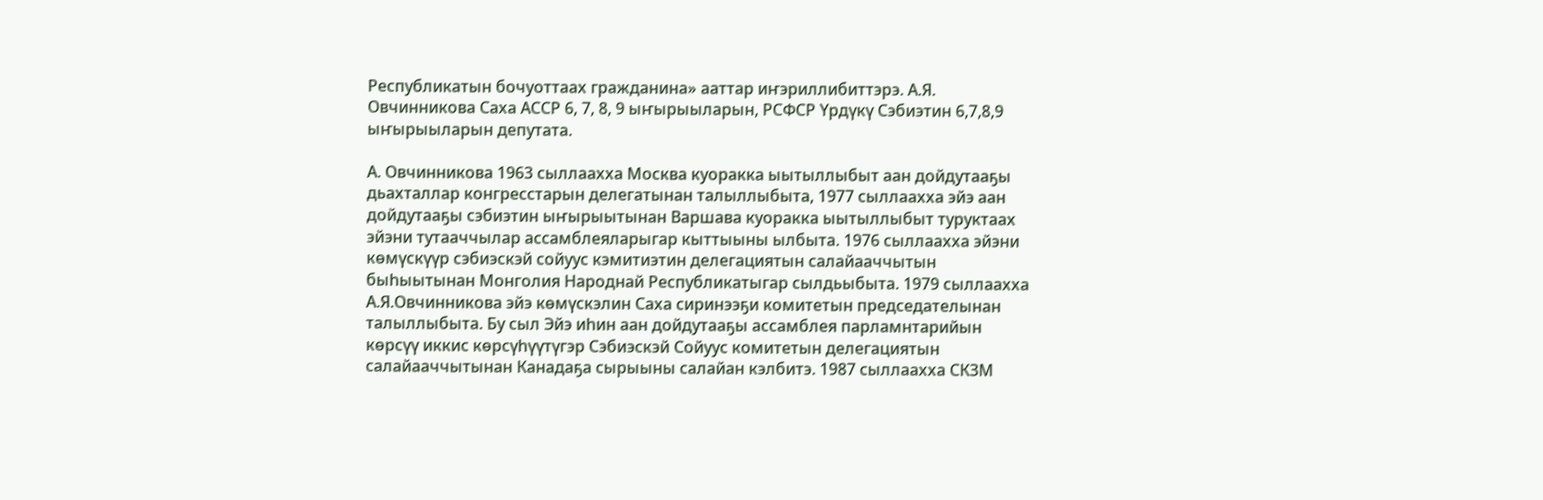Республикатын бочуоттаах гражданина» ааттар иҥэриллибиттэрэ. А.Я. Овчинникова Саха АССР 6, 7, 8, 9 ыҥырыыларын, РСФСР Үрдүкү Сэбиэтин 6,7,8,9 ыҥырыыларын депутата.

А. Овчинникова 1963 сыллаахха Москва куоракка ыытыллыбыт аан дойдутааҕы дьахталлар конгресстарын делегатынан талыллыбыта, 1977 сыллаахха эйэ аан дойдутааҕы сэбиэтин ыҥырыытынан Варшава куоракка ыытыллыбыт туруктаах эйэни тутааччылар ассамблеяларыгар кыттыыны ылбыта. 1976 сыллаахха эйэни көмүскүүр сэбиэскэй сойуус кэмитиэтин делегациятын салайааччытын быһыытынан Монголия Народнай Республикатыгар сылдьыбыта. 1979 сыллаахха А.Я.Овчинникова эйэ көмүскэлин Саха сиринээҕи комитетын председателынан талыллыбыта. Бу сыл Эйэ иһин аан дойдутааҕы ассамблея парламнтарийын көрсүү иккис көрсүһүүтүгэр Сэбиэскэй Сойуус комитетын делегациятын салайааччытынан Канадаҕа сырыыны салайан кэлбитэ. 1987 сыллаахха СКЗМ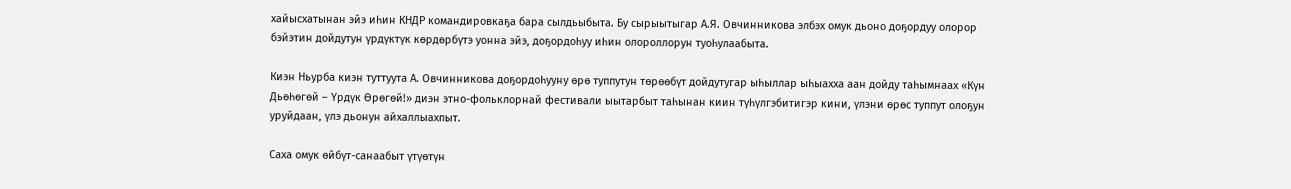хайысхатынан эйэ иһин КНДР командировкаҕа бара сылдьыбыта. Бу сырыытыгар А.Я. Овчинникова элбэх омук дьоно доҕордуу олорор бэйэтин дойдутун үрдүктүк көрдөрбүтэ уонна эйэ, доҕордоһуу иһин олороллорун туоһулаабыта.

Киэн Ньурба киэн туттуута А. Овчинникова доҕордоһууну өрө туппутун төрөөбүт дойдутугар ыһыллар ыһыахха аан дойду таһымнаах «Күн Дьөһөгөй – Үрдүк Өрөгөй!» диэн этно-фольклорнай фестивали ыытарбыт таһынан киин түһүлгэбитигэр кини, үлэни өрөс туппут олоҕун уруйдаан, үлэ дьонун айхаллыахпыт.

Саха омук өйбүт-санаабыт үтүөтүн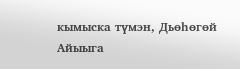кымыска түмэн, Дьөһөгөй Айыыга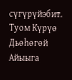сүгүрүйэбит. Туом Күрүө Дьөһөгөй Айыыга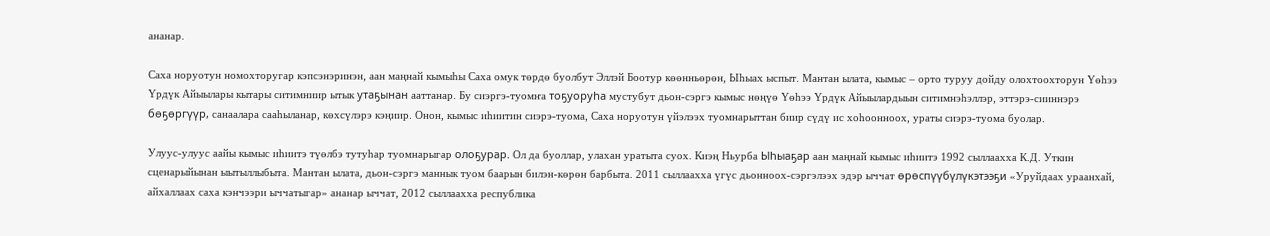ананар.

Саха норуотун номохторугар кэпсэнэринэн, аан маңнай кымыһы Саха омук төрдө буолбут Эллэй Боотур көөнньөрөн, Ыһыах ыспыт. Мантан ылата, кымыс – орто туруу дойду олохтоохторун Yөһээ Yрдүк Айыылары кытары ситимниир ытык утаҕынан ааттанар. Бу сиэргэ-туомҥа тоҕуоруһа мустубут дьон-сэргэ кымыс нөңүө Yөһээ Yрдүк Айыылардыын ситимнэһэллэр, эттэрэ-сииннэрэ бөҕөргүүр, санаалара сааһыланар, көхсүлэрэ кэңиир. Онон, кымыс иһиитин сиэрэ-туома, Саха норуотун үйэлээх туомнарыттан биир сүдү ис хоһоонноох, ураты сиэрэ-туома буолар.

Улуус-улуус аайы кымыс иһиитэ түөлбэ тутуһар туомнарыгар олоҕурар. Ол да буоллар, улахан уратыта суох. Киэң Ньурба Ыһыаҕар аан маңнай кымыс иһиитэ 1992 сыллаахха К.Д. Уткин сценарыйынан ыытыллыбыта. Мантан ылата, дьон-сэргэ маннык туом баарын билэн-көрөн барбыта. 2011 сыллаахха үгүс дьонноох-сэргэлээх эдэр ыччат өрөспүүбүлүкэтээҕи «Уруйдаах ураанхай, айхаллаах саха кэнчээри ыччатыгар» ананар ыччат, 2012 сыллаахха республика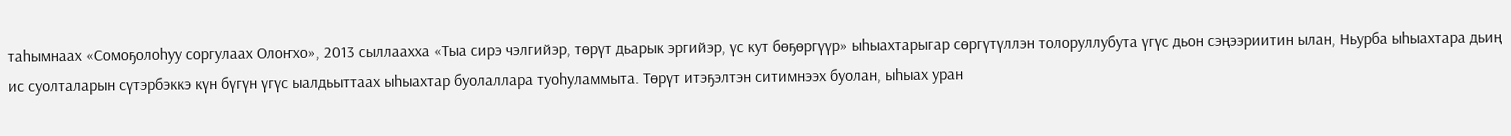таһымнаах «Сомоҕолоһуу соргулаах Олоҥхо», 2013 сыллаахха «Тыа сирэ чэлгийэр, төрүт дьарык эргийэр, үс кут бөҕөргүүр» ыһыахтарыгар сөргүтүллэн толоруллубута үгүс дьон сэңээриитин ылан, Ньурба ыһыахтара дьиң ис суолталарын сүтэрбэккэ күн бүгүн үгүс ыалдьыттаах ыһыахтар буолаллара туоһуламмыта. Төрүт итэҕэлтэн ситимнээх буолан, ыһыах уран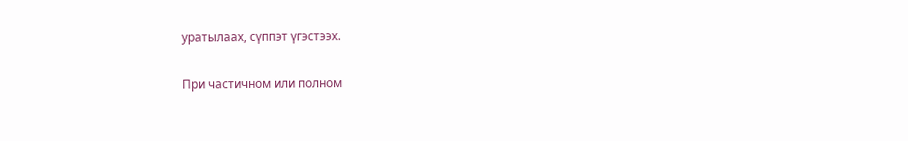уратылаах, сүппэт үгэстээх.

При частичном или полном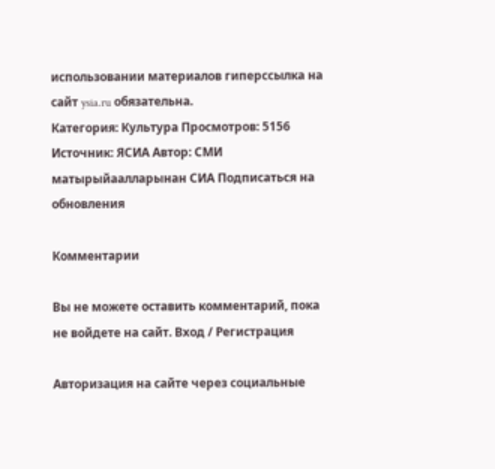использовании материалов гиперссылка на сайт ysia.ru обязательна.
Категория: Культура Просмотров: 5156 Источник: ЯСИА Автор: СМИ матырыйаалларынан СИА Подписаться на обновления

Комментарии

Вы не можете оставить комментарий, пока не войдете на сайт. Вход / Регистрация

Авторизация на сайте через социальные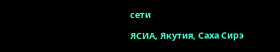сети

ЯСИА, Якутия, Саха Сирэ